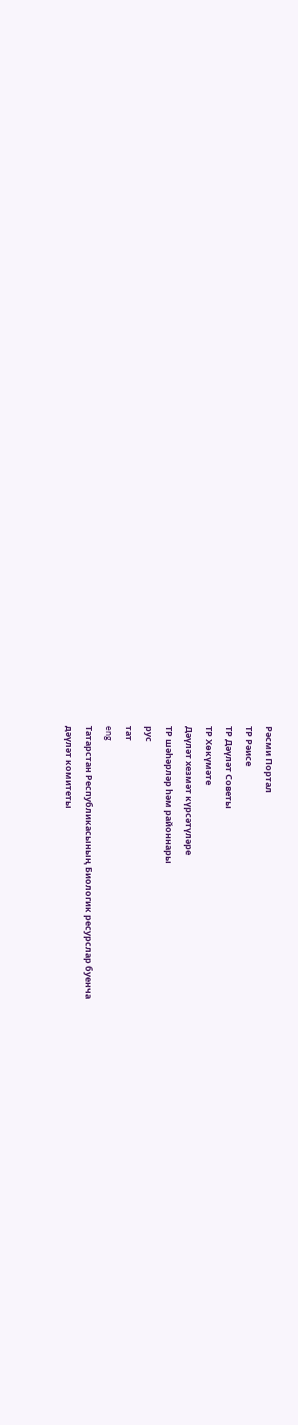Рәсми Портал
ТР Рәисе
ТР Дәүләт Советы
ТР Хөкүмәте
Дәүләт хезмәт күрсәтүләре
ТР шәһәрләр һәм районнары
рус
тат
eng
Татарстан Республикасының Биологик ресурслар буенча
дәүләт комитеты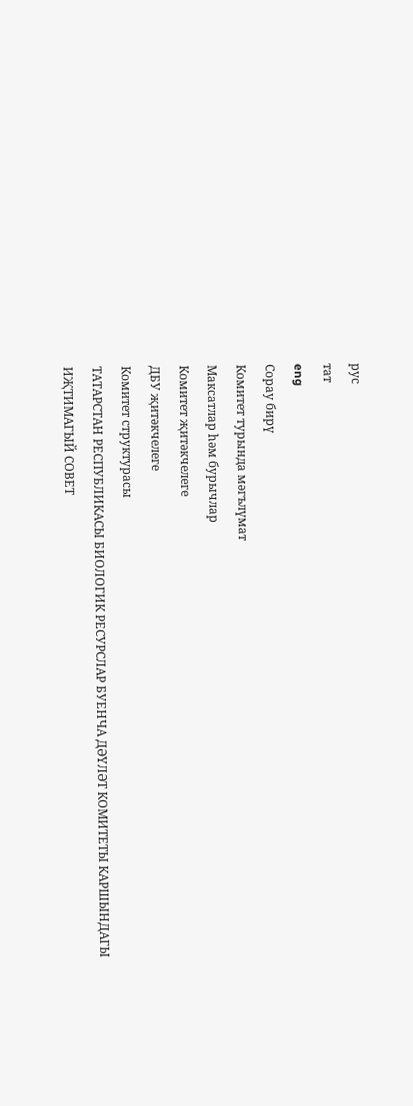рус
тат
eng
Сорау бирү
Комитет турында мәгълүмат
Максатлар һәм бурычлар
Комитет җитәкчелеге
ДБУ җитәкчелеге
Комитет структурасы
ТАТАРСТАН РЕСПУБЛИКАСЫ БИОЛОГИК РЕСУРСЛАР БУЕНЧА ДӘҮЛӘТ КОМИТЕТЫ КАРШЫНДАГЫ ИҖТИМАГЫЙ СОВЕТ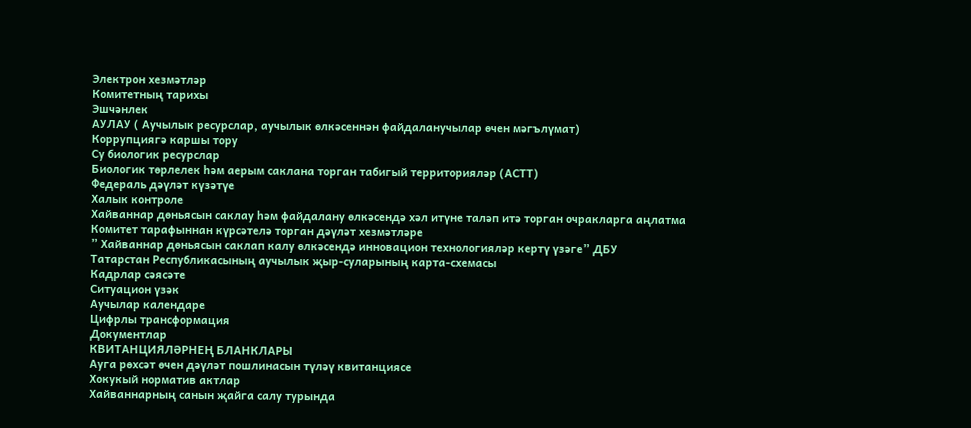Электрон хезмәтләр
Комитетның тарихы
Эшчәнлек
АУЛАУ ( Аучылык ресурслар, аучылык өлкәсеннән файдаланучылар өчен мәгълүмат)
Коррупциягә каршы тору
Су биологик ресурслар
Биологик төрлелек һәм аерым саклана торган табигый территорияләр (АСТТ)
Федераль дәүләт күзәтүе
Халык контроле
Хайваннар дөньясын саклау һәм файдалану өлкәсендә хәл итүне таләп итә торган очракларга аңлатма
Комитет тарафыннан күрсәтелә торган дәүләт хезмәтләре
” Хайваннар дөньясын саклап калу өлкәсендә инновацион технологияләр кертү үзәге” ДБУ
Татарстан Республикасының аучылык җыр-суларының карта-схемасы
Кадрлар сәясәте
Ситуацион үзәк
Аучылар календаре
Цифрлы трансформация
Документлар
КВИТАНЦИЯЛӘРНЕҢ БЛАНКЛАРЫ
Ауга рөхсәт өчен дәүләт пошлинасын түләү квитанциясе
Хокукый норматив актлар
Хайваннарның санын җайга салу турында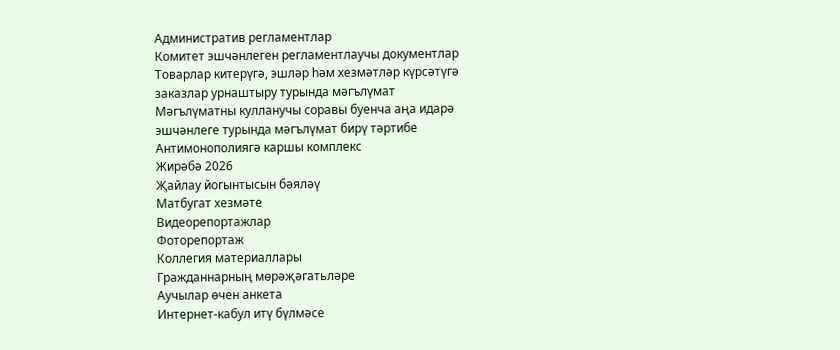Административ регламентлар
Комитет эшчәнлеген регламентлаучы документлар
Товарлар китерүгә, эшләр һәм хезмәтләр күрсәтүгә заказлар урнаштыру турында мәгълүмат
Мәгълүматны кулланучы соравы буенча аңа идарә эшчәнлеге турында мәгълүмат бирү тәртибе
Антимонополиягә каршы комплекс
Жирәбә 2026
Җайлау йогынтысын бәяләү
Матбугат хезмәте
Видеорепортажлар
Фоторепортаж
Коллегия материаллары
Гражданнарның мөрәҗәгатьләре
Аучылар өчен анкета
Интернет-кабул итү бүлмәсе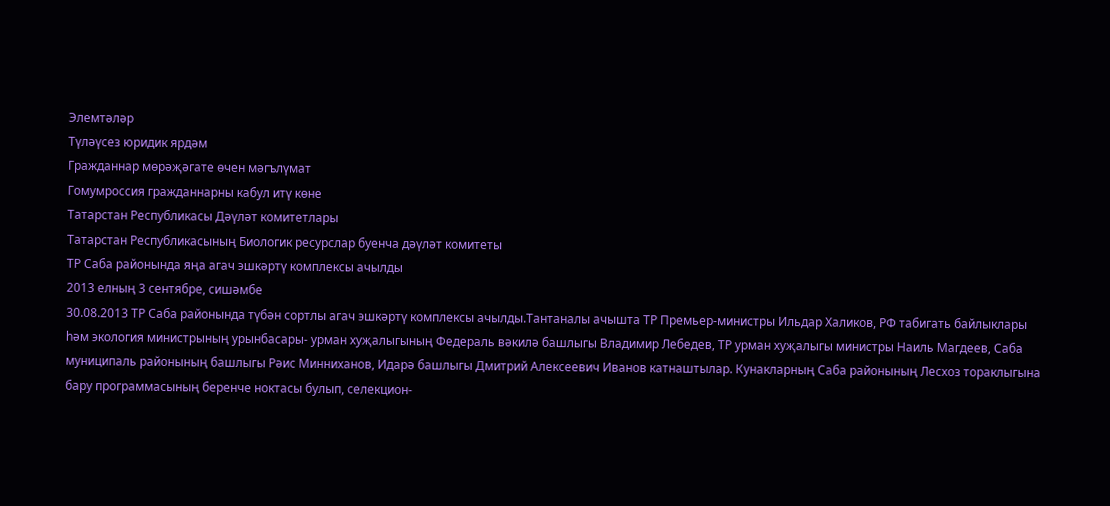Элемтәләр
Түләүсез юридик ярдәм
Гражданнар мөрәҗәгате өчен мәгълүмат
Гомумроссия гражданнарны кабул итү көне
Татарстан Республикасы Дәүләт комитетлары
Татарстан Республикасының Биологик ресурслар буенча дәүләт комитеты
ТР Саба районында яңа агач эшкәртү комплексы ачылды
2013 елның 3 сентябре, сишәмбе
30.08.2013 ТР Саба районында түбән сортлы агач эшкәртү комплексы ачылды.Тантаналы ачышта ТР Премьер-министры Ильдар Халиков, РФ табигать байлыклары һәм экология министрының урынбасары- урман хуҗалыгының Федераль вәкилә башлыгы Владимир Лебедев, ТР урман хуҗалыгы министры Наиль Магдеев, Саба муниципаль районының башлыгы Рәис Минниханов, Идарә башлыгы Дмитрий Алексеевич Иванов катнаштылар. Кунакларның Саба районының Лесхоз тораклыгына бару программасының беренче ноктасы булып, селекцион-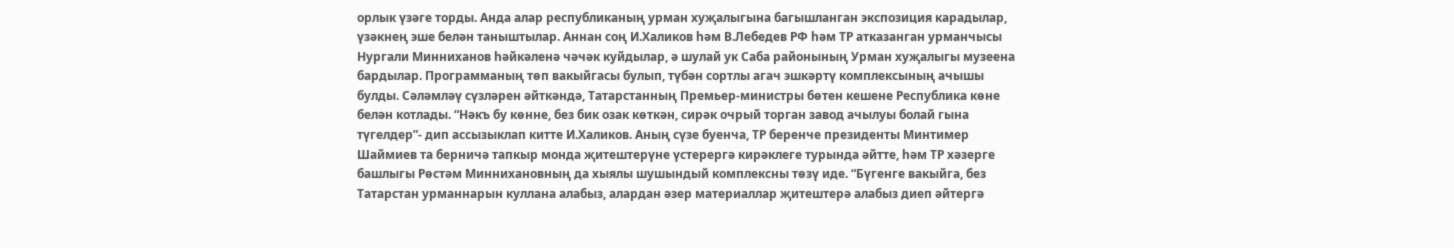орлык үзәге торды. Анда алар республиканың урман хуҗалыгына багышланган экспозиция карадылар, үзәкнең эше белән таныштылар. Аннан соң И.Халиков һәм В.Лебедев РФ һәм ТР атказанган урманчысы Нургали Минниханов һәйкәленә чәчәк куйдылар, ә шулай ук Саба районының Урман хуҗалыгы музеена бардылар. Программаның төп вакыйгасы булып, түбән сортлы агач эшкәртү комплексының ачышы булды. Сәләмләү сүзләрен әйткәндә, Татарстанның Премьер-министры бөтен кешене Республика көне белән котлады. “Нәкъ бу көнне, без бик озак көткән, сирәк очрый торган завод ачылуы болай гына түгелдер”- дип ассызыклап китте И.Халиков. Аның сүзе буенча, ТР беренче президенты Минтимер Шаймиев та берничә тапкыр монда җитештерүне үстерергә кирәклеге турында әйтте, һәм ТР хәзерге башлыгы Рөстәм Миннихановның да хыялы шушындый комплексны төзү иде. “Бүгенге вакыйга, без Татарстан урманнарын куллана алабыз, алардан әзер материаллар җитештерә алабыз диеп әйтергә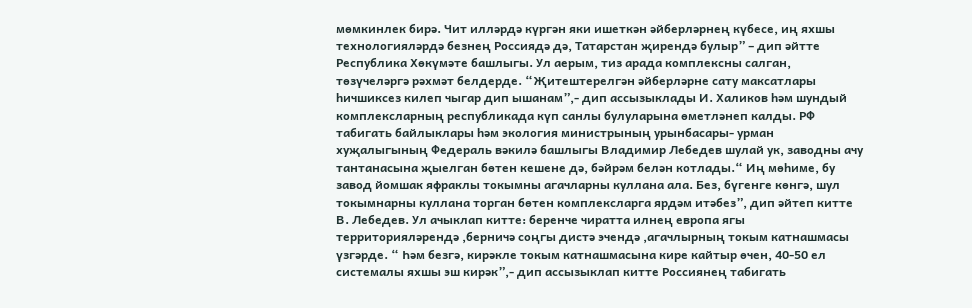мөмкинлек бирә. Чит илләрдә күргән яки ишеткән әйберләрнең күбесе, иң яхшы технологияләрдә безнең Россиядә дә, Татарстан җирендә булыр” – дип әйтте Республика Хөкүмәте башлыгы. Ул аерым, тиз арада комплексны салган, төзүчеләргә рәхмәт белдерде. “Җитештерелгән әйберләрне сату максатлары hичшиксез килеп чыгар дип ышанам”,- дип ассызыклады И. Халиков һәм шундый комплексларның республикада күп санлы булуларына өметләнеп калды. РФ табигать байлыклары һәм экология министрының урынбасары- урман хуҗалыгының Федераль вәкилә башлыгы Владимир Лебедев шулай ук, заводны ачу тантанасына җыелган бөтен кешене дә, бәйрәм белән котлады.“ Иң мөһиме, бу завод йомшак яфраклы токымны агачларны куллана ала. Без, бүгенге көнгә, шул токымнарны куллана торган бөтен комплексларга ярдәм итәбез”, дип әйтеп китте В. Лебедев. Ул ачыклап китте: беренче чиратта илнең европа ягы территорияләрендә ,берничә соңгы дистә эчендә ,агачлырның токым катнашмасы үзгәрде. “ Һәм безгә, кирәкле токым катнашмасына кире кайтыр өчен, 40-50 ел системалы яхшы эш кирәк”,- дип ассызыклап китте Россиянең табигать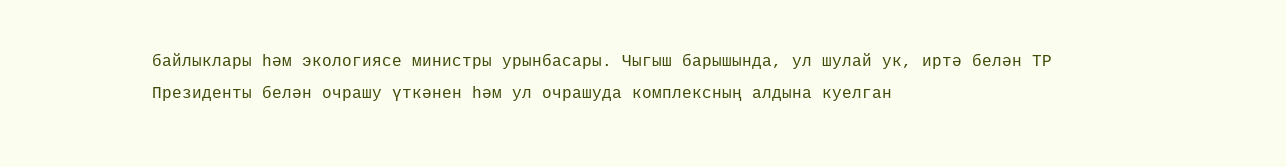байлыклары һәм экологиясе министры урынбасары. Чыгыш барышында, ул шулай ук, иртә белән ТР Президенты белән очрашу үткәнен һәм ул очрашуда комплексның алдына куелган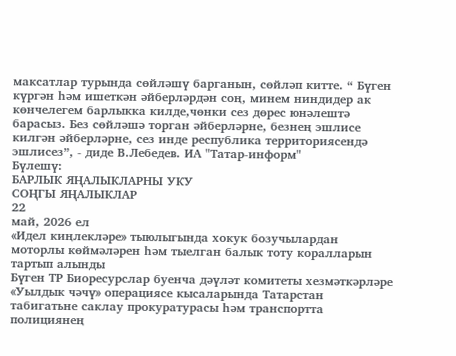максатлар турында сөйләшү барганын, сөйләп китте. “ Бүген күргән һәм ишеткән әйберләрдән соң, минем ниндидер ак көнчелегем барлыкка килде,чөнки сез дөрес юнәлештә барасыз. Без сөйләшә торган әйберләрне, безнең эшлисе килгән әйберләрне, сез инде республика территориясендә эшлисез”, - диде В.Лебедев. ИА "Татар-информ"
Бүлешү:
БАРЛЫК ЯҢАЛЫКЛАРНЫ УКУ
СОҢГЫ ЯҢАЛЫКЛАР
22
май, 2026 ел
«Идел киңлекләре» тыюлыгында хокук бозучылардан моторлы көймәләрен һәм тыелган балык тоту коралларын тартып алынды
Бүген ТР Биоресурслар буенча дәүләт комитеты хезмәткәрләре «Уылдык чәчү» операциясе кысаларында Татарстан табигатьне саклау прокуратурасы һәм транспортта полициянең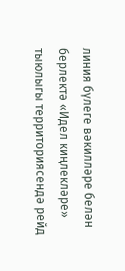линия бүлеге вәкилләре белән берлектә «Идел киңлекләре» тыюлыгы территориясендә рейд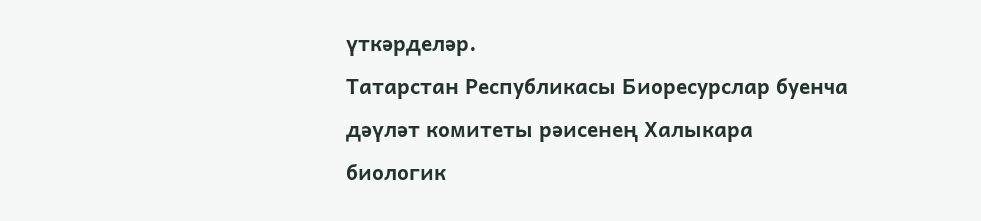үткәрделәр.
Татарстан Республикасы Биоресурслар буенча дәүләт комитеты рәисенең Халыкара биологик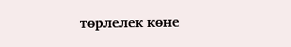төрлелек көне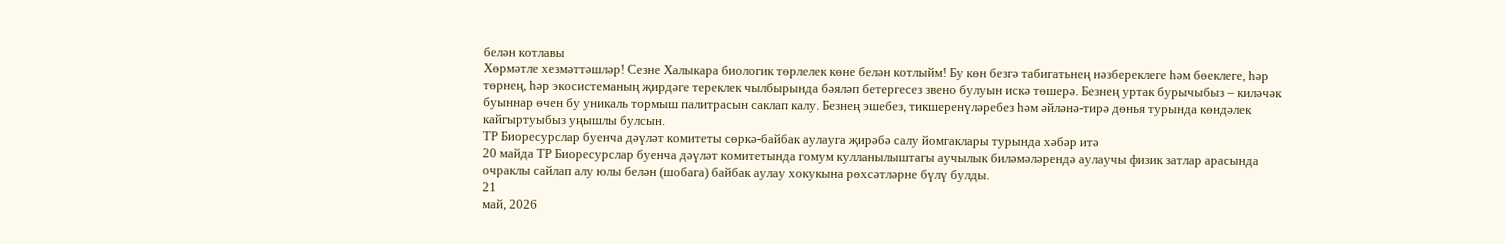белән котлавы
Хөрмәтле хезмәттәшләр! Сезне Халыкара биологик төрлелек көне белән котлыйм! Бу көн безгә табигатьнең нәзбереклеге һәм бөеклеге, һәр төрнең, һәр экосистеманың җирдәге тереклек чылбырында бәяләп бетергесез звено булуын искә төшерә. Безнең уртак бурычыбыз – киләчәк буыннар өчен бу уникаль тормыш палитрасын саклап калу. Безнең эшебез, тикшеренүләребез һәм әйләнә-тирә дөнья турында көндәлек кайгыртуыбыз уңышлы булсын.
ТР Биоресурслар буенча дәүләт комитеты сөркә-байбак аулауга җирәбә салу йомгаклары турында хәбәр итә
20 майда ТР Биоресурслар буенча дәүләт комитетында гомум кулланылыштагы аучылык биләмәләрендә аулаучы физик затлар арасында очраклы сайлап алу юлы белән (шобага) байбак аулау хокукына рөхсәтләрне бүлү булды.
21
май, 2026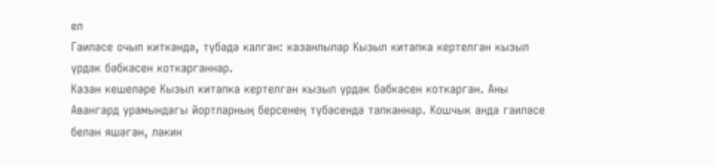ел
Гаиләсе очып киткәндә, түбәдә калган: казанлылар Кызыл китапка кертелгән кызыл үрдәк бәбкәсен коткарганнар.
Казан кешеләре Кызыл китапка кертелгән кызыл үрдәк бәбкәсен коткарган. Аны Авангард урамындагы йортларның берсенең түбәсендә тапканнар. Кошчык анда гаиләсе белән яшәгән, ләкин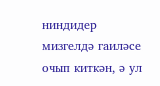ниндидер мизгелдә гаиләсе очып киткән, ә ул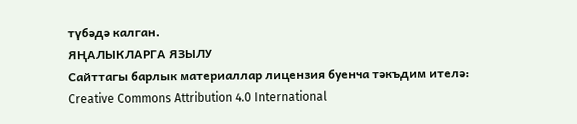түбәдә калган.
ЯҢАЛЫКЛАРГА ЯЗЫЛУ
Сайттагы барлык материаллар лицензия буенча тәкъдим ителә:
Creative Commons Attribution 4.0 International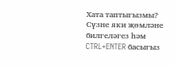Хата таптыгызмы?
Сүзне яки җөмләне билгеләгез һәм CTRL+ENTER басыгыз